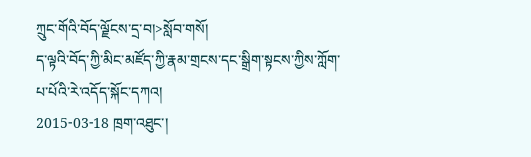ཀྲུང་གོའི་བོད་ལྗོངས་དྲ་བ།>སློབ་གསོ།
ད་ལྟའི་བོད་ཀྱི་མིང་མཛོད་ཀྱི་རྣམ་གྲངས་དང་སྒྲིག་སྟངས་ཀྱིས་ཀློག་པ་པོའི་རེ་འདོད་སྐོང་དཀའ།
2015-03-18 ཁྲག་འཐུང་།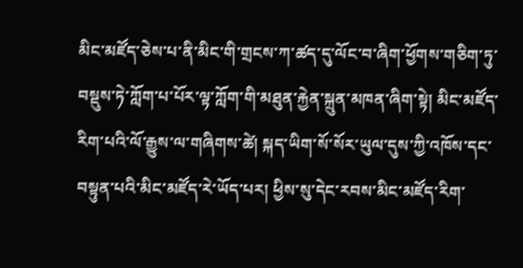མིང་མཛོད་ཅེས་པ་ནི་མིང་གི་གྲངས་ཀ་ཚད་དུ་ལོང་བ་ཞིག་ཕྱོགས་གཅིག་ཏུ་བསྡུས་ཏེ་ཀློག་པ་པོར་ལྟ་ཀློག་གི་མཐུན་རྐྱེན་སྐྲུན་མཁན་ཞིག་སྟེ། མིང་མཛོད་རིག་པའི་ལོ་རྒྱུས་ལ་གཞིགས་ཚེ། སྐད་ཡིག་སོ་སོར་ཡུལ་དུས་ཀྱི་འཁོས་དང་བསྟུན་པའི་མིང་མཛོད་རེ་ཡོད་པར། ཕྱིས་སུ་དེང་རབས་མིང་མཛོད་རིག་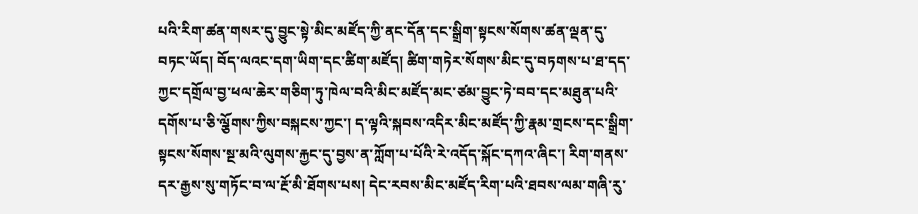པའི་རིག་ཚན་གསར་དུ་བྱུང་སྟེ་མིང་མཛོད་ཀྱི་ནང་དོན་དང་སྒྲིག་སྟངས་སོགས་ཚན་ལྡན་དུ་བཏང་ཡོད། བོད་ལའང་དག་ཡིག་དང་ཚིག་མཛོད། ཚིག་གཏེར་སོགས་མིང་དུ་བཏགས་པ་ཐ་དད་ཀྱང་དགྲོལ་བྱ་ཕལ་ཆེར་གཅིག་ཏུ་ཁེལ་བའི་མིང་མཛོད་མང་ཙམ་བྱུང་ཏེ་བབ་དང་མཐུན་པའི་དགོས་པ་ཅི་ལྕོགས་ཀྱིས་བསྐངས་ཀྱང་། ད་ལྟའི་སྐབས་འདིར་མིང་མཛོད་ཀྱི་རྣམ་གྲངས་དང་སྒྲིག་སྟངས་སོགས་སྔ་མའི་ལུགས་རྐྱང་དུ་བྱས་ན་ཀློག་པ་པོའི་རེ་འདོད་སྐོང་དཀའ་ཞིང་། རིག་གནས་དར་རྒྱས་སུ་གཏོང་བ་ལ་རྔོ་མི་ཐོགས་པས། དེང་རབས་མིང་མཛོད་རིག་པའི་ཐབས་ལམ་གཞི་རུ་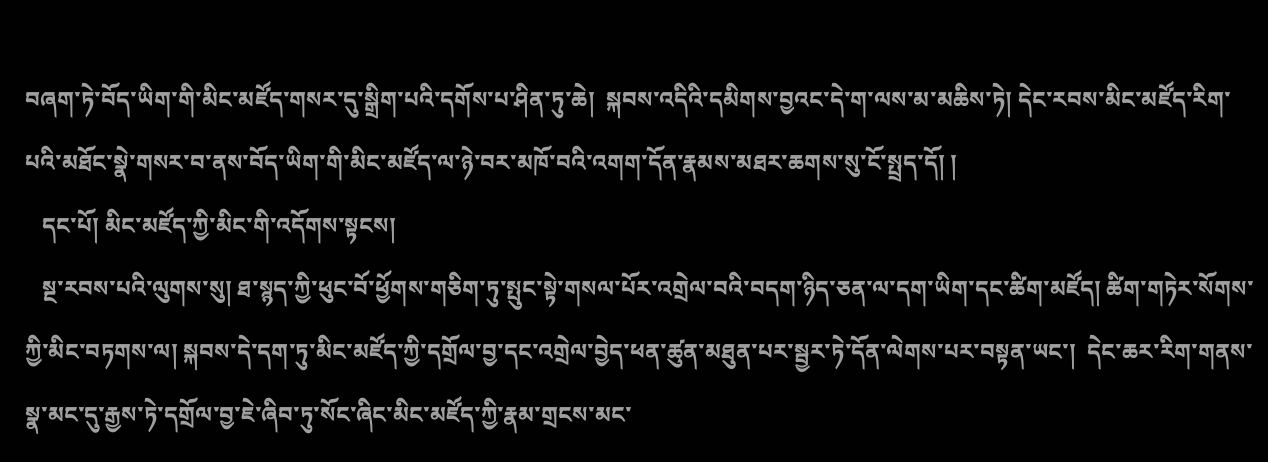བཞག་ཏེ་བོད་ཡིག་གི་མིང་མཛོད་གསར་དུ་སྒྲིག་པའི་དགོས་པ་ཤིན་ཏུ་ཆེ།  སྐབས་འདིའི་དམིགས་བྱའང་དེ་ག་ལས་མ་མཆིས་ཏེ། དེང་རབས་མིང་མཛོད་རིག་པའི་མཐོང་སྣེ་གསར་བ་ནས་བོད་ཡིག་གི་མིང་མཛོད་ལ་ཉེ་བར་མཁོ་བའི་འགག་དོན་རྣམས་མཐར་ཆགས་སུ་ངོ་སྤྲད་དོ། །
   དང་པོ། མིང་མཛོད་ཀྱི་མིང་གི་འདོགས་སྟངས།
   སྔ་རབས་པའི་ལུགས་སུ། ཐ་སྙད་ཀྱི་ཕུང་བོ་ཕྱོགས་གཅིག་ཏུ་སྤུང་སྟེ་གསལ་པོར་འགྲེལ་བའི་བདག་ཉིད་ཅན་ལ་དག་ཡིག་དང་ཚིག་མཛོད། ཚིག་གཏེར་སོགས་ཀྱི་མིང་བཏགས་ལ། སྐབས་དེ་དག་ཏུ་མིང་མཛོད་ཀྱི་དགྲོལ་བྱ་དང་འགྲེལ་བྱེད་ཕན་ཚུན་མཐུན་པར་སྦྱར་ཏེ་དོན་ལེགས་པར་བསྟན་ཡང་།  དེང་ཆར་རིག་གནས་སྣ་མང་དུ་རྒྱས་ཏེ་དགྲོལ་བྱ་ཇེ་ཞིབ་ཏུ་སོང་ཞིང་མིང་མཛོད་ཀྱི་རྣམ་གྲངས་མང་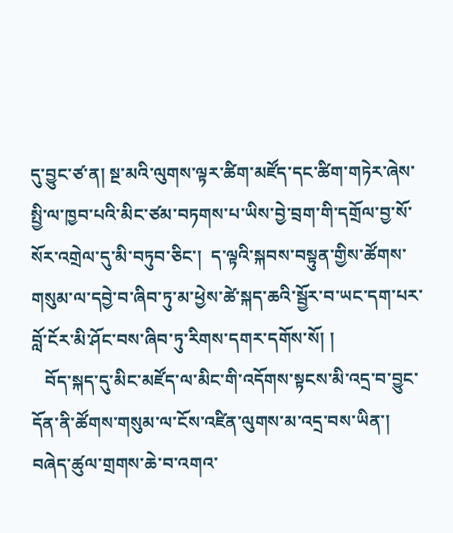དུ་བྱུང་ཙ་ན། སྔ་མའི་ལུགས་ལྟར་ཚིག་མཛོད་དང་ཚིག་གཏེར་ཞེས་སྤྱི་ལ་ཁྱབ་པའི་མིང་ཙམ་བཏགས་པ་ཡིས་བྱེ་བྲག་གི་དགྲོལ་བྱ་སོ་སོར་འགྲེལ་དུ་མི་བཏུབ་ཅིང་།  ད་ལྟའི་སྐབས་བསྟུན་གྱིས་ཚོགས་གསུམ་ལ་དབྱེ་བ་ཞིབ་ཏུ་མ་ཕྱེས་ཚེ་སྐད་ཆའི་སྦྱོར་བ་ཡང་དག་པར་བློ་ངོར་མི་ཤོང་བས་ཞིབ་ཏུ་རིགས་དགར་དགོས་སོ། །
   བོད་སྐད་དུ་མིང་མཛོད་ལ་མིང་གི་འདོགས་སྟངས་མི་འདྲ་བ་བྱུང་དོན་ནི་ཚོགས་གསུམ་ལ་ངོས་འཛིན་ལུགས་མ་འདྲ་བས་ཡིན་། བཞེད་ཚུལ་གྲགས་ཆེ་བ་འགའ་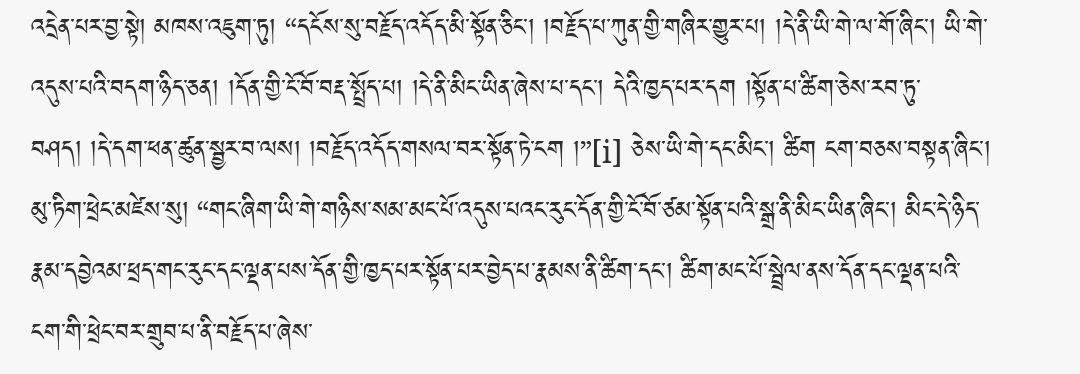འདྲེན་པར་བྱ་སྟེ། མཁས་འཇུག་ཏུ། “དངོས་སུ་བརྗོད་འདོད་མི་སྟོན་ཅིང་། །བརྗོད་པ་ཀུན་གྱི་གཞིར་གྱུར་པ། །དེ་ནི་ཡི་གེ་ལ་གོ་ཞིང་། ཡི་གེ་འདུས་པའི་བདག་ཉིད་ཅན། །དོན་གྱི་ངོ་བོ་བརྡ་སྤྲོད་པ། །དེ་ནི་མིང་ཡིན་ཞེས་པ་དང་། དེའི་ཁྱད་པར་དག །སྟོན་པ་ཚིག་ཅེས་རབ་ཏུ་བཤད། །དེ་དག་ཕན་ཚུན་སྦྱར་བ་ལས། །བརྗོད་འདོད་གསལ་བར་སྟོན་ཏེ་ངག །”[i] ཅེས་ཡི་གེ་དང་མིང་། ཚིག ངག་བཅས་བསྟན་ཞིང་། མུ་ཏིག་ཕྲེང་མཛེས་སུ། “གང་ཞིག་ཡི་གེ་གཉིས་སམ་མང་པོ་འདུས་པའང་རུང་དོན་གྱི་ངོ་བོ་ཙམ་སྟོན་པའི་སྒྲ་ནི་མིང་ཡིན་ཞིང་། མིང་དེ་ཉིད་རྣམ་དབྱེའམ་ཕྲད་གང་རུང་དང་ལྡན་པས་དོན་གྱི་ཁྱད་པར་སྟོན་པར་བྱེད་པ་རྣམས་ནི་ཚིག་དང་། ཚིག་མང་པོ་སྦྲེལ་ནས་དོན་དང་ལྡན་པའི་ངག་གི་ཕྲེང་བར་གྲུབ་པ་ནི་བརྗོད་པ་ཞེས་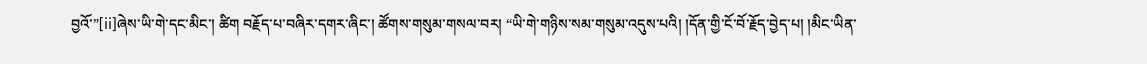བྱའོ་”[ii]ཞེས་ཡི་གེ་དང་མིང་། ཚིག བརྗོད་པ་བཞིར་དགར་ཞིང་། ཚོགས་གསུམ་གསལ་བར། “ཡི་གེ་གཉིས་སམ་གསུམ་འདུས་པའི། །དོན་གྱི་ངོ་བོ་རྗོད་བྱེད་པ། །མིང་ཡིན་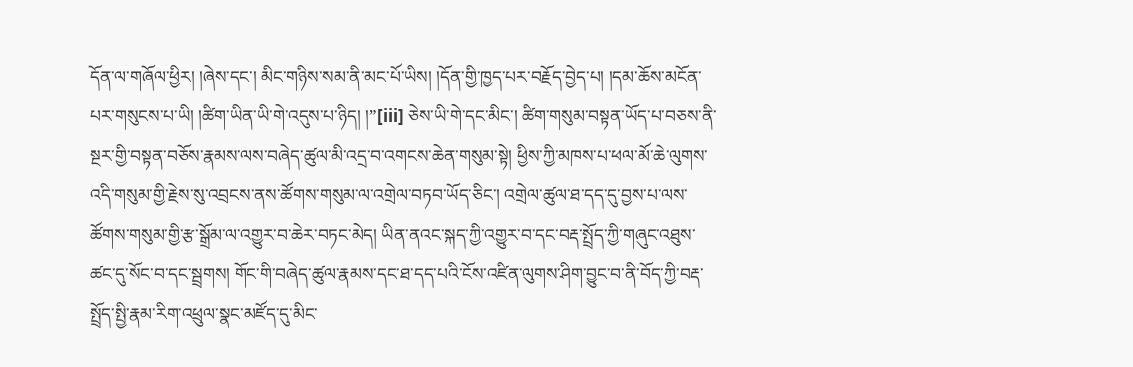དོན་ལ་གཞོལ་ཕྱིར། །ཞེས་དང་། མིང་གཉིས་སམ་ནི་མང་པོ་ཡིས། །དོན་གྱི་ཁྱད་པར་བརྗོད་བྱེད་པ། །དམ་ཆོས་མངོན་པར་གསུངས་པ་ཡི། །ཚིག་ཡིན་ཡི་གེ་འདུས་པ་ཉིད། །”[iii] ཅེས་ཡི་གེ་དང་མིང་། ཚིག་གསུམ་བསྟན་ཡོད་པ་བཅས་ནི་སྔར་གྱི་བསྟན་བཅོས་རྣམས་ལས་བཞེད་ཚུལ་མི་འདྲ་བ་འགངས་ཆེན་གསུམ་སྟེ། ཕྱིས་ཀྱི་མཁས་པ་ཕལ་མོ་ཆེ་ལུགས་འདི་གསུམ་གྱི་རྗེས་སུ་འབྲངས་ནས་ཚོགས་གསུམ་ལ་འགྲེལ་བཏབ་ཡོད་ཅིང་། འགྲེལ་ཚུལ་ཐ་དད་དུ་བྱས་པ་ལས་ཚོགས་གསུམ་གྱི་རྩ་སྒྲོམ་ལ་འགྱུར་བ་ཆེར་བཏང་མེད། ཡིན་ནའང་སྐད་ཀྱི་འགྱུར་བ་དང་བརྡ་སྤྲོད་ཀྱི་གཞུང་འཐུས་ཚང་དུ་སོང་བ་དང་སྦྲགས། གོང་གི་བཞེད་ཚུལ་རྣམས་དང་ཐ་དད་པའི་ངོས་འཛིན་ལུགས་ཤིག་བྱུང་བ་ནི་བོད་ཀྱི་བརྡ་སྤྲོད་སྤྱི་རྣམ་རིག་འཕྲུལ་སྣང་མཛོད་དུ་མིང་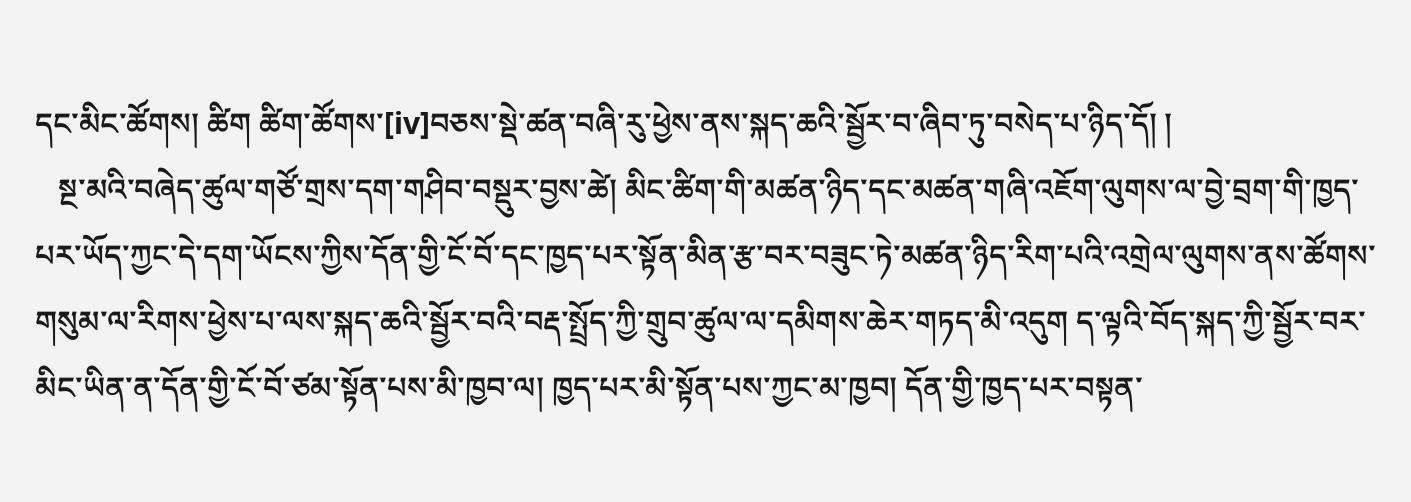དང་མིང་ཚོགས། ཚིག ཚིག་ཚོགས་[iv]བཅས་སྡེ་ཚན་བཞི་རུ་ཕྱེས་ནས་སྐད་ཆའི་སྦྱོར་བ་ཞིབ་ཏུ་བསེད་པ་ཉིད་དོ། །
   སྔ་མའི་བཞེད་ཚུལ་གཙོ་གྲས་དག་གཤིབ་བསྡུར་བྱས་ཚེ། མིང་ཚིག་གི་མཚན་ཉིད་དང་མཚན་གཞི་འཇོག་ལུགས་ལ་བྱེ་བྲག་གི་ཁྱད་པར་ཡོད་ཀྱང་དེ་དག་ཡོངས་ཀྱིས་དོན་གྱི་ངོ་བོ་དང་ཁྱད་པར་སྟོན་མིན་རྩ་བར་བཟུང་ཏེ་མཚན་ཉིད་རིག་པའི་འགྲེལ་ལུགས་ནས་ཚོགས་གསུམ་ལ་རིགས་ཕྱེས་པ་ལས་སྐད་ཆའི་སྦྱོར་བའི་བརྡ་སྤྲོད་ཀྱི་གྲུབ་ཚུལ་ལ་དམིགས་ཆེར་གཏད་མི་འདུག ད་ལྟའི་བོད་སྐད་ཀྱི་སྦྱོར་བར་མིང་ཡིན་ན་དོན་གྱི་ངོ་བོ་ཙམ་སྟོན་པས་མི་ཁྱབ་ལ། ཁྱད་པར་མི་སྟོན་པས་ཀྱང་མ་ཁྱབ། དོན་གྱི་ཁྱད་པར་བསྟན་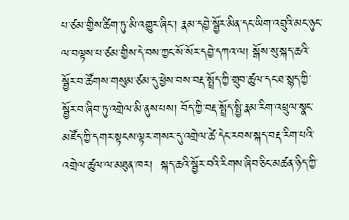པ་ཙམ་གྱིས་ཚིག་ཏུ་མི་འགྱུར་ཞིང་། རྣམ་དབྱེ་སྦྱོར་མིན་དང་ཡིག་འབྲུའི་མང་ཉུང་ལ་བལྟས་པ་ཙམ་གྱིས་དེ་བས་ཀྱང་སོ་སོར་དབྱེ་དཀའ་ལ། སྒོས་སུ་སྐད་ཆའི་སྦྱོར་བ་ཚོགས་གསུམ་ཙམ་དུ་ཕྱེས་བས་བརྡ་སྤྲོད་ཀྱི་གྲུབ་ཚུལ་དང་ཐ་སྙད་ཀྱི་སྦྱོར་བ་ཞིབ་ཏུ་འགྲེལ་མི་ནུས་པས། བོད་ཀྱི་བརྡ་སྤྲོད་སྤྱི་རྣམ་རིག་འཕྲུལ་སྣང་མཛོད་ཀྱི་དགར་སྟངས་ལྟར་གསར་དུ་འགྲེལ་ཚེ་དེང་རབས་སྐད་བརྡ་རིག་པའི་འགྲེལ་ཚུལ་ལ་མཐུན་ཁར།  སྐད་ཆའི་སྦྱོར་བའི་རིགས་ཞིབ་ཅིང་མཚན་ཉིད་ཀྱི་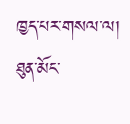ཁྱད་པར་གསལ་ལ། ཐུན་མོང་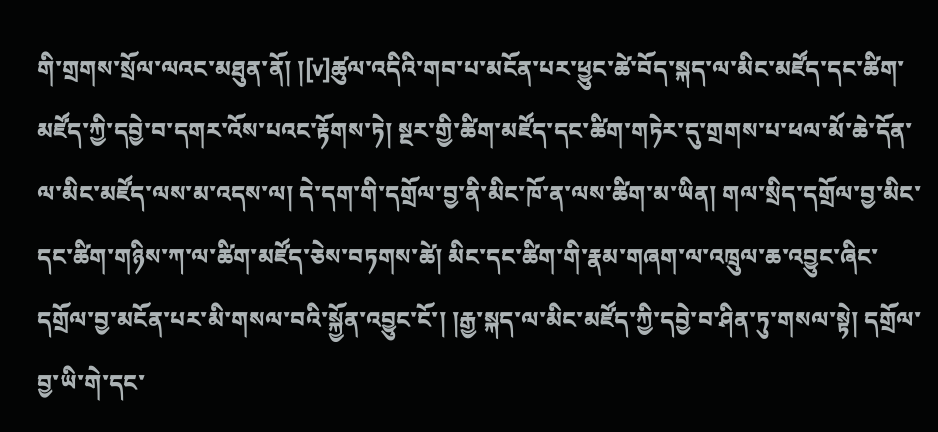གི་གྲགས་སྲོལ་ལའང་མཐུན་ནོ། །[v]ཚུལ་འདིའི་གབ་པ་མངོན་པར་ཕྱུང་ཚེ་བོད་སྐད་ལ་མིང་མཛོད་དང་ཚིག་མཛོད་ཀྱི་དབྱེ་བ་དགར་འོས་པའང་རྟོགས་ཏེ། སྔར་གྱི་ཚིག་མཛོད་དང་ཚིག་གཏེར་དུ་གྲགས་པ་ཕལ་མོ་ཆེ་དོན་ལ་མིང་མཛོད་ལས་མ་འདས་ལ། དེ་དག་གི་དགྲོལ་བྱ་ནི་མིང་ཁོ་ན་ལས་ཚིག་མ་ཡིན། གལ་སྲིད་དགྲོལ་བྱ་མིང་དང་ཚིག་གཉིས་ཀ་ལ་ཚིག་མཛོད་ཅེས་བཏགས་ཚེ། མིང་དང་ཚིག་གི་རྣམ་གཞག་ལ་འཁྲུལ་ཆ་འབྱུང་ཞིང་དགྲོལ་བྱ་མངོན་པར་མི་གསལ་བའི་སྐྱོན་འབྱུང་ངོ་། །རྒྱ་སྐད་ལ་མིང་མཛོད་ཀྱི་དབྱེ་བ་ཤིན་ཏུ་གསལ་སྟེ། དགྲོལ་བྱ་ཡི་གེ་དང་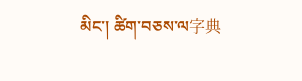མིང་། ཚིག་བཅས་ལ字典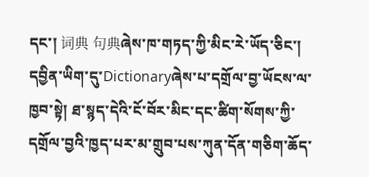དང་། 词典 句典ཞེས་ཁ་གཏད་ཀྱི་མིང་རེ་ཡོད་ཅིང་། དབྱིན་ཡིག་དུ་Dictionaryཞེས་པ་དགྲོལ་བྱ་ཡོངས་ལ་ཁྱབ་སྟེ། ཐ་སྙད་དེའི་ངོ་བོར་མིང་དང་ཚིག་སོགས་ཀྱི་དགྲོལ་བྱའི་ཁྱད་པར་མ་གྲུབ་པས་ཀུན་དོན་གཅིག་ཆོད་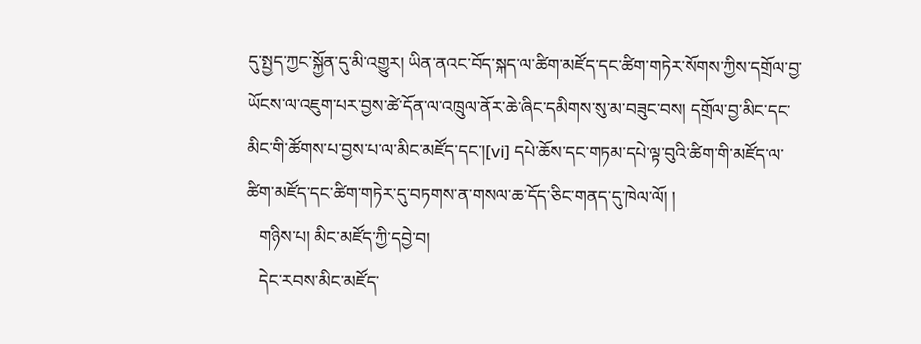དུ་སྤྱད་ཀྱང་སྐྱོན་དུ་མི་འགྱུར། ཡིན་ནའང་བོད་སྐད་ལ་ཚིག་མཛོད་དང་ཚིག་གཏེར་སོགས་ཀྱིས་དགྲོལ་བྱ་ཡོངས་ལ་འཇུག་པར་བྱས་ཚེ་དོན་ལ་འཁྲུལ་ནོར་ཆེ་ཞིང་དམིགས་སུ་མ་བཟུང་བས། དགྲོལ་བྱ་མིང་དང་མིང་གི་ཚོགས་པ་བྱས་པ་ལ་མིང་མཛོད་དང་།[vi] དཔེ་ཆོས་དང་གཏམ་དཔེ་ལྟ་བུའི་ཚིག་གི་མཛོད་ལ་ཚིག་མཛོད་དང་ཚིག་གཏེར་དུ་བཏགས་ན་གསལ་ཆ་དོད་ཅིང་གནད་དུ་ཁེལ་ལོ། །
   གཉིས་པ། མིང་མཛོད་ཀྱི་དབྱེ་བ།
   དེང་རབས་མིང་མཛོད་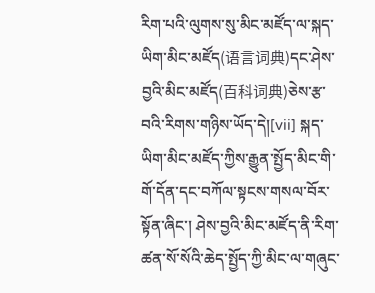རིག་པའི་ལུགས་སུ་མིང་མཛོད་ལ་སྐད་ཡིག་མིང་མཛོད(语言词典)དང་ཤེས་བྱའི་མིང་མཛོད(百科词典)ཅེས་རྩ་བའི་རིགས་གཉིས་ཡོད་དེ།[vii] སྐད་ཡིག་མིང་མཛོད་ཀྱིས་རྒྱུན་སྤྱོད་མིང་གི་གོ་དོན་དང་བཀོལ་སྟངས་གསལ་བོར་སྟོན་ཞིང་། ཤེས་བྱའི་མིང་མཛོད་ནི་རིག་ཚན་སོ་སོའི་ཆེད་སྤྱོད་ཀྱི་མིང་ལ་གཞུང་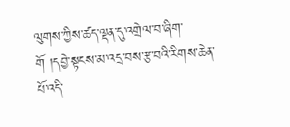ལུགས་ཀྱིས་ཚད་ལྡན་དུ་འགྲེལ་བ་ཞིག་གོ །དབྱེ་སྟངས་མ་འདྲ་བས་རྩ་བའི་རིགས་ཆེན་པོ་འདི་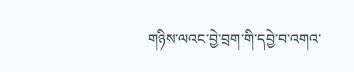གཉིས་ལའང་བྱེ་བྲག་གི་དབྱེ་བ་འགའ་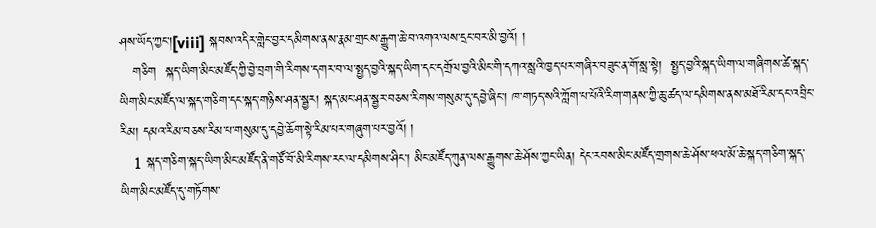ཤས་ཡོད་ཀྱང་།[viii] སྐབས་འདིར་གླེང་བྱར་དམིགས་ནས་རྣམ་གྲངས་རྒྱུག་ཆེ་བ་འགའ་ལས་དྲང་བར་མི་བྱའོ། །
   གཅིག  སྐད་ཡིག་མིང་མཛོད་ཀྱི་བྱེ་བྲག་གི་རིགས་དགར་བ་ལ་སྤྱད་བྱའི་སྐད་ཡིག་དང་དགྲོལ་བྱའི་མིང་གི་དཀའ་སླའི་ཁྱད་པར་གཞིར་བཟུང་ན་གོ་སླ་སྟེ།  སྤྱད་བྱའི་སྐད་ཡིག་ལ་གཞིགས་ཚེ་སྐད་ཡིག་མིང་མཛོད་ལ་སྐད་གཅིག་དང་སྐད་གཉིས་ཤན་སྦྱར། སྐད་མང་ཤན་སྦྱར་བཅས་རིགས་གསུམ་དུ་དབྱེ་ཞིང་། ཁ་གཏད་སའི་ཀློག་པ་པོའི་རིག་གནས་ཀྱི་ཆུ་ཚད་ལ་དམིགས་ནས་མཐོ་རིམ་དང་འབྲིང་རིམ། དམའ་རིམ་བཅས་རིམ་པ་གསུམ་དུ་དབྱེ་ཆོག་སྟེ་རིམ་པར་གཞུག་པར་བྱའོ། །
   1 སྐད་གཅིག་སྐད་ཡིག་མིང་མཛོད་ནི་གཙོ་བོ་མི་རིགས་རང་ལ་དམིགས་ཤིང་། མིང་མཛོད་ཀུན་ལས་རྒྱུགས་ཆེ་ཤོས་ཀྱང་ཡིན། དེང་རབས་མིང་མཛོད་གྲགས་ཆེ་ཤོས་ཕལ་མོ་ཆེ་སྐད་གཅིག་སྐད་ཡིག་མིང་མཛོད་དུ་གཏོགས་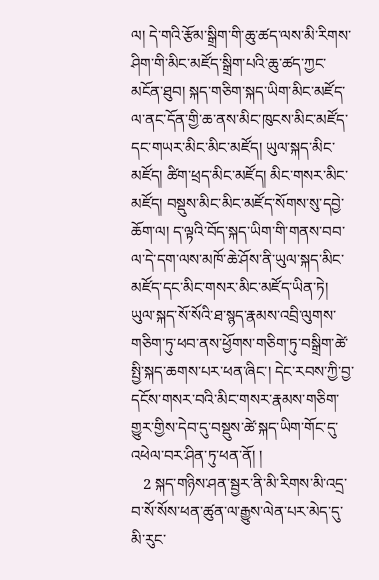ལ། དེ་གའི་རྩོམ་སྒྲིག་གི་ཆུ་ཚད་ལས་མི་རིགས་ཤིག་གི་མིང་མཛོད་སྒྲིག་པའི་ཆུ་ཚད་ཀྱང་མངོན་ཐུབ། སྐད་གཅིག་སྐད་ཡིག་མིང་མཛོད་ལ་ནང་དོན་གྱི་ཆ་ནས་མིང་ཁུངས་མིང་མཛོད་དང་གཡར་མིང་མིང་མཛོད། ཡུལ་སྐད་མིང་མཛོད། ཚིག་ཕྲད་མིང་མཛོད། མིང་གསར་མིང་མཛོད། བསྡུས་མིང་མིང་མཛོད་སོགས་སུ་དབྱེ་ཆོག་ལ། ད་ལྟའི་བོད་སྐད་ཡིག་གི་གནས་བབ་ལ་དེ་དག་ལས་མཁོ་ཆེ་ཤོས་ནི་ཡུལ་སྐད་མིང་མཛོད་དང་མིང་གསར་མིང་མཛོད་ཡིན་ཏེ། ཡུལ་སྐད་སོ་སོའི་ཐ་སྙད་རྣམས་འབྲི་ལུགས་གཅིག་ཏུ་ཕབ་ནས་ཕྱོགས་གཅིག་ཏུ་བསྒྲིག་ཚེ་སྤྱི་སྐད་ཆགས་པར་ཕན་ཞིང་། དེང་རབས་ཀྱི་བྱ་དངོས་གསར་བའི་མིང་གསར་རྣམས་གཅིག་གྱུར་གྱིས་དེབ་དུ་བསྡུས་ཚེ་སྐད་ཡིག་གོང་དུ་འཕེལ་བར་ཤིན་ཏུ་ཕན་ནོ། །
   2 སྐད་གཉིས་ཤན་སྦྱར་ནི་མི་རིགས་མི་འདྲ་བ་སོ་སོས་ཕན་ཚུན་ལ་རྒྱུས་ལེན་པར་མེད་དུ་མི་རུང་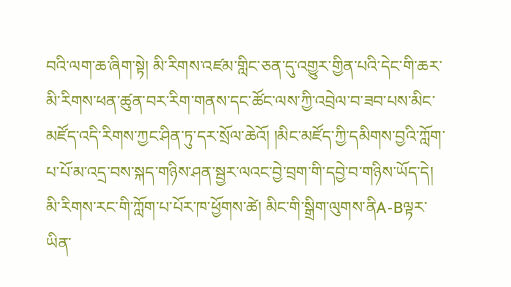བའི་ལག་ཆ་ཞིག་སྟེ། མི་རིགས་འཛམ་གླིང་ཅན་དུ་འགྱུར་གྱིན་པའི་དེང་གི་ཆར་མི་རིགས་ཕན་ཚུན་བར་རིག་གནས་དང་ཚོང་ལས་ཀྱི་འབྲེལ་བ་ཟབ་པས་མིང་མཛོད་འདི་རིགས་ཀྱང་ཤིན་ཏུ་དར་སྲོལ་ཆེའོ། །མིང་མཛོད་ཀྱི་དམིགས་བྱའི་ཀློག་པ་པོ་མ་འདྲ་བས་སྐད་གཉིས་ཤན་སྦྱར་ལའང་བྱེ་བྲག་གི་དབྱེ་བ་གཉིས་ཡོད་དེ། མི་རིགས་རང་གི་ཀློག་པ་པོར་ཁ་ཕྱོགས་ཚེ། མིང་གི་སྒྲིག་ལུགས་ནིA-Bལྟར་ཡིན་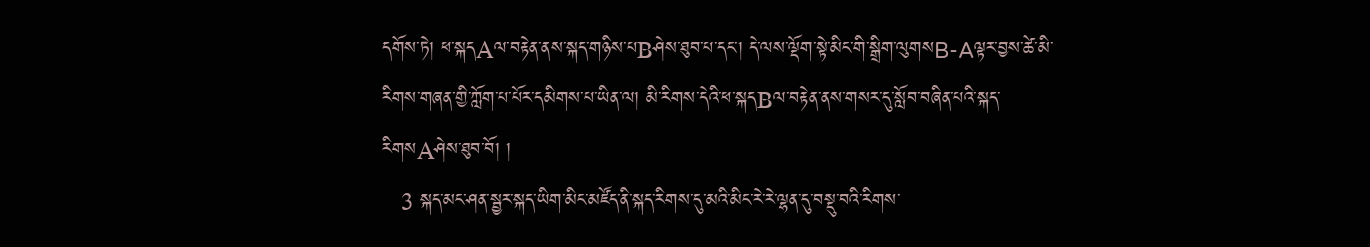དགོས་ཏེ། ཕ་སྐདAལ་བརྟེན་ནས་སྐད་གཉིས་པBཤེས་ཐུབ་པ་དང་། དེ་ལས་ལྡོག་སྟེ་མིང་གི་སྒྲིག་ལུགསB-Aལྟར་བྱས་ཚེ་མི་རིགས་གཞན་གྱི་ཀློག་པ་པོར་དམིགས་པ་ཡིན་ལ། མི་རིགས་དེའི་ཕ་སྐདBལ་བརྟེན་ནས་གསར་དུ་སློབ་བཞིན་པའི་སྐད་རིགསAཤེས་ཐུབ་བོ། །
   3 སྐད་མང་ཤན་སྦྱར་སྐད་ཡིག་མིང་མཛོད་ནི་སྐད་རིགས་དུ་མའི་མིང་རེ་རེ་ལྷན་དུ་བསྡུ་བའི་རིགས་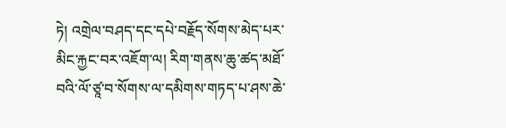ཏེ། འགྲེལ་བཤད་དང་དཔེ་བརྗོད་སོགས་མེད་པར་མིང་རྐྱང་བར་འཇོག་ལ། རིག་གནས་ཆུ་ཚད་མཐོ་བའི་ལོ་ཙཱ་བ་སོགས་ལ་དམིགས་གཏད་པ་ཤས་ཆེ་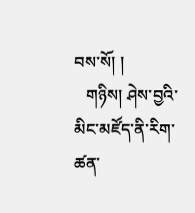བས་སོ། །
   གཉིས། ཤེས་བྱའི་མིང་མཛོད་ནི་རིག་ཚན་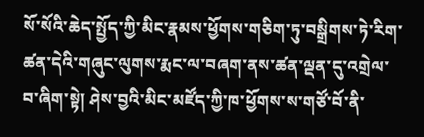སོ་སོའི་ཆེད་སྤྱོད་ཀྱི་མིང་རྣམས་ཕྱོགས་གཅིག་ཏུ་བསྒྲིགས་ཏེ་རིག་ཚན་དེའི་གཞུང་ལུགས་རྨང་ལ་བཞག་ནས་ཚན་ལྡན་དུ་འགྲེལ་བ་ཞིག་སྟེ། ཤེས་བྱའི་མིང་མཛོད་ཀྱི་ཁ་ཕྱོགས་ས་གཙོ་བོ་ནི་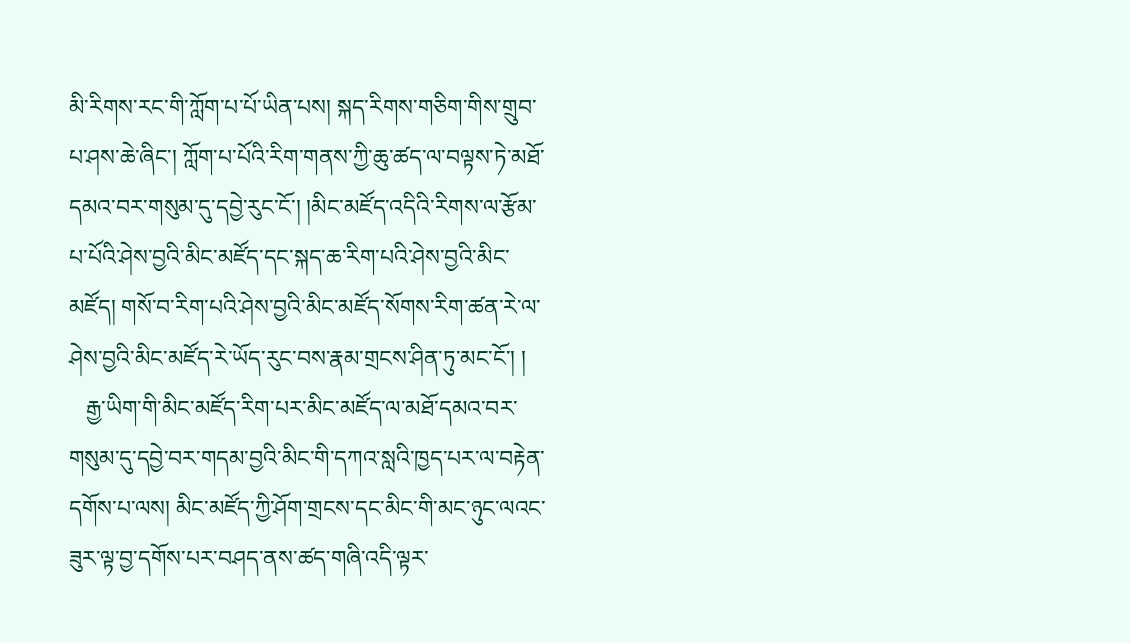མི་རིགས་རང་གི་ཀློག་པ་པོ་ཡིན་པས། སྐད་རིགས་གཅིག་གིས་གྲུབ་པ་ཤས་ཆེ་ཞིང་། ཀློག་པ་པོའི་རིག་གནས་ཀྱི་ཆུ་ཚད་ལ་བལྟས་ཏེ་མཐོ་དམའ་བར་གསུམ་དུ་དབྱེ་རུང་ངོ་། །མིང་མཛོད་འདིའི་རིགས་ལ་རྩོམ་པ་པོའི་ཤེས་བྱའི་མིང་མཛོད་དང་སྐད་ཆ་རིག་པའི་ཤེས་བྱའི་མིང་མཛོད། གསོ་བ་རིག་པའི་ཤེས་བྱའི་མིང་མཛོད་སོགས་རིག་ཚན་རེ་ལ་ཤེས་བྱའི་མིང་མཛོད་རེ་ཡོད་རུང་བས་རྣམ་གྲངས་ཤིན་ཏུ་མང་ངོ་། །
   རྒྱ་ཡིག་གི་མིང་མཛོད་རིག་པར་མིང་མཛོད་ལ་མཐོ་དམའ་བར་གསུམ་དུ་དབྱེ་བར་གདམ་བྱའི་མིང་གི་དཀའ་སླའི་ཁྱད་པར་ལ་བརྟེན་དགོས་པ་ལས། མིང་མཛོད་ཀྱི་ཤོག་གྲངས་དང་མིང་གི་མང་ཉུང་ལའང་ཟུར་ལྟ་བྱ་དགོས་པར་བཤད་ནས་ཚད་གཞི་འདི་ལྟར་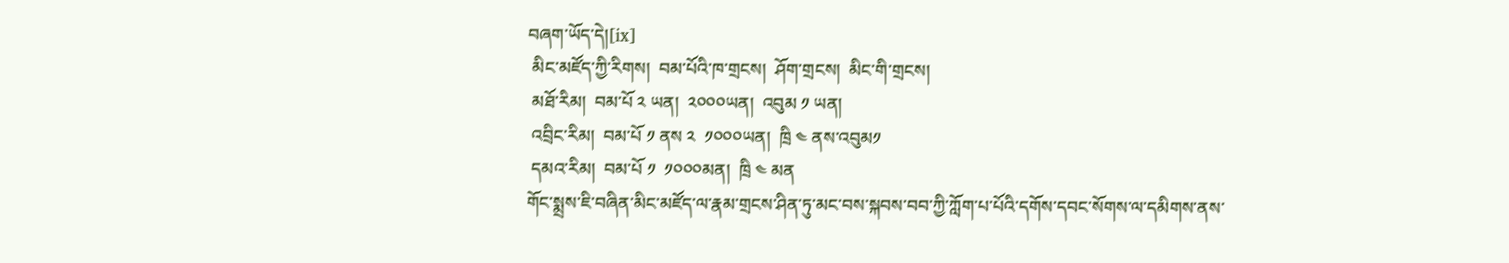བཞག་ཡོད་དེ།[ix]
 མིང་མཛོད་ཀྱི་རིགས།  བམ་པོའི་ཁ་གྲངས།  ཤོག་གྲངས།  མིང་གི་གྲངས།
 མཐོ་རིམ།  བམ་པོ ༢ ཡན།  ༢༠༠༠ཡན།  འབུམ ༡ ཡན།
 འབྲིང་རིམ།  བམ་པོ ༡ ནས ༢  ༡༠༠༠ཡན།  ཁྲི ༤ ནས་འབུམ༡
 དམའ་རིམ།  བམ་པོ ༡  ༡༠༠༠མན།  ཁྲི ༤ མན
གོང་སྨྲས་ཇི་བཞིན་མིང་མཛོད་ལ་རྣམ་གྲངས་ཤིན་ཏུ་མང་བས་སྐབས་བབ་ཀྱི་ཀློག་པ་པོའི་དགོས་དབང་སོགས་ལ་དམིགས་ནས་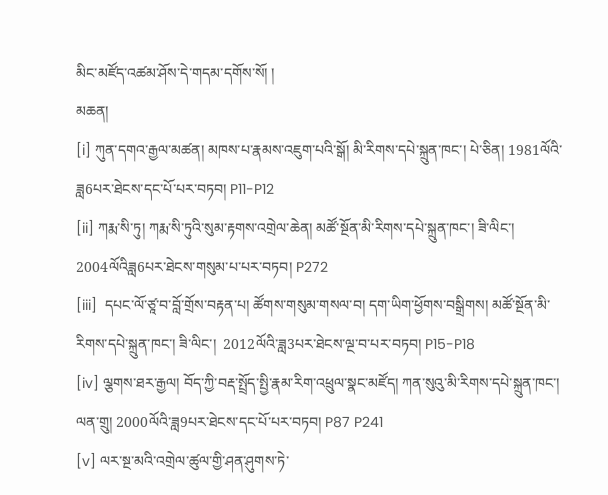མིང་མཛོད་འཚམ་ཤོས་དེ་གདམ་དགོས་སོ། །
མཆན།
[i] ཀུན་དགའ་རྒྱལ་མཚན། མཁས་པ་རྣམས་འཇུག་པའི་སྒོ། མི་རིགས་དཔེ་སྐྲུན་ཁང་། པེ་ཅིན། 1981ལོའི་ཟླ6པར་ཐེངས་དང་པོ་པར་བཏབ། P11-P12
[ii] ཀརྨ་སི་ཏུ། ཀརྨ་སི་ཏུའི་སུམ་རྟགས་འགྲེལ་ཆེན། མཚོ་སྔོན་མི་རིགས་དཔེ་སྐྲུན་ཁང་། ཟི་ལིང་། 2004ལོའིཟླ6པར་ཐེངས་གསུམ་པ་པར་བཏབ། P272
[iii]  དཔང་ལོ་ཙཱ་བ་བློ་གྲོས་བརྟན་པ། ཚོགས་གསུམ་གསལ་བ། དག་ཡིག་ཕྱོགས་བསྒྲིགས། མཚོ་སྔོན་མི་རིགས་དཔེ་སྐྲུན་ཁང་། ཟི་ལིང་།  2012ལོའི་ཟླ3པར་ཐེངས་ལྔ་བ་པར་བཏབ། P15-P18
[iv] ལྕགས་ཐར་རྒྱལ། བོད་ཀྱི་བརྡ་སྤྲོད་སྤྱི་རྣམ་རིག་འཕྲུལ་སྣང་མཛོད། ཀན་སུའུ་མི་རིགས་དཔེ་སྐྲུན་ཁང་། ལན་གྲུ། 2000ལོའི་ཟླ9པར་ཐེངས་དང་པོ་པར་བཏབ། P87 P241
[v] ལར་སྔ་མའི་འགྲེལ་ཚུལ་གྱི་ཤན་ཤུགས་ཏེ་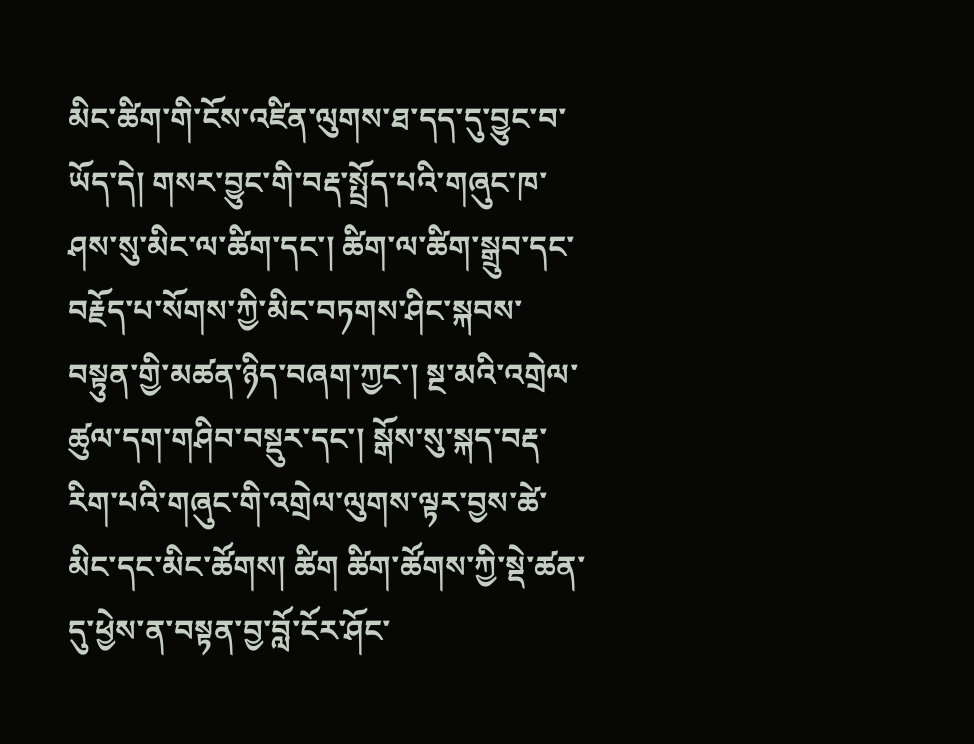མིང་ཚིག་གི་ངོས་འཛིན་ལུགས་ཐ་དད་དུ་བྱུང་བ་ཡོད་དེ། གསར་བྱུང་གི་བརྡ་སྤྲོད་པའི་གཞུང་ཁ་ཤས་སུ་མིང་ལ་ཚིག་དང་། ཚིག་ལ་ཚིག་སྒྲུབ་དང་བརྗོད་པ་སོགས་ཀྱི་མིང་བཏགས་ཤིང་སྐབས་བསྟུན་གྱི་མཚན་ཉིད་བཞག་ཀྱང་། སྔ་མའི་འགྲེལ་ཚུལ་དག་གཤིབ་བསྡུར་དང་། སྒོས་སུ་སྐད་བརྡ་རིག་པའི་གཞུང་གི་འགྲེལ་ལུགས་ལྟར་བྱས་ཚེ་མིང་དང་མིང་ཚོགས། ཚིག ཚིག་ཚོགས་ཀྱི་སྡེ་ཚན་དུ་ཕྱེས་ན་བསྟན་བྱ་བློ་ངོར་ཤོང་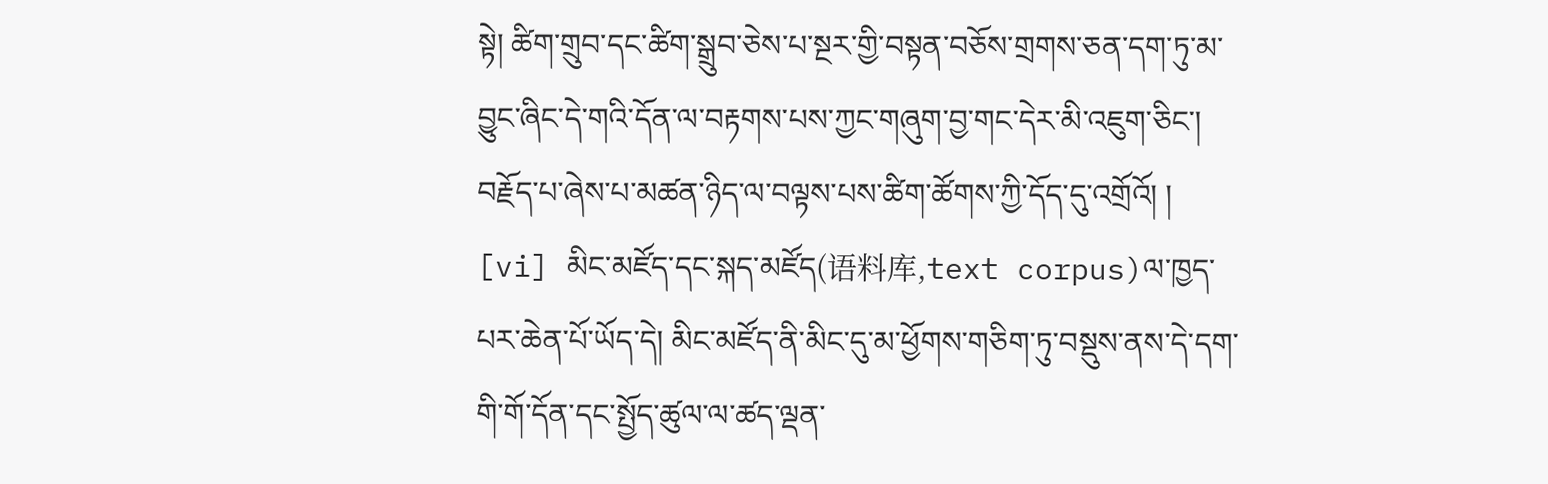སྟེ། ཚིག་གྲུབ་དང་ཚིག་སྒྲུབ་ཅེས་པ་སྔར་གྱི་བསྟན་བཅོས་གྲགས་ཅན་དག་ཏུ་མ་བྱུང་ཞིང་དེ་གའི་དོན་ལ་བརྟགས་པས་ཀྱང་གཞུག་བྱ་གང་དེར་མི་འཇུག་ཅིང་། བརྗོད་པ་ཞེས་པ་མཚན་ཉིད་ལ་བལྟས་པས་ཚིག་ཚོགས་ཀྱི་དོད་དུ་འགྲོའོ། །
[vi] མིང་མཛོད་དང་སྐད་མཛོད(语料库,text corpus)ལ་ཁྱད་པར་ཆེན་པོ་ཡོད་དེ། མིང་མཛོད་ནི་མིང་དུ་མ་ཕྱོགས་གཅིག་ཏུ་བསྡུས་ནས་དེ་དག་གི་གོ་དོན་དང་སྤྱོད་ཚུལ་ལ་ཚད་ལྡན་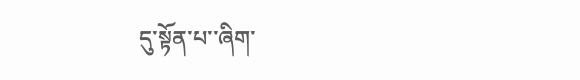དུ་སྟོན་པ་་ཞིག་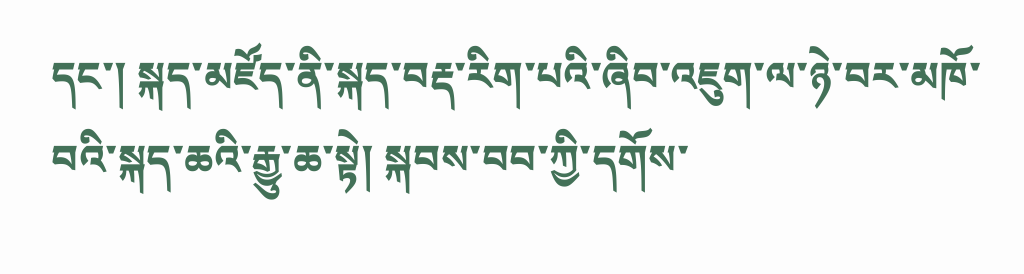དང་། སྐད་མཛོད་ནི་སྐད་བརྡ་རིག་པའི་ཞིབ་འཇུག་ལ་ཉེ་བར་མཁོ་བའི་སྐད་ཆའི་རྒྱུ་ཆ་སྟེ། སྐབས་བབ་ཀྱི་དགོས་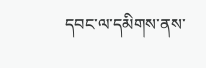དབང་ལ་དམིགས་ནས་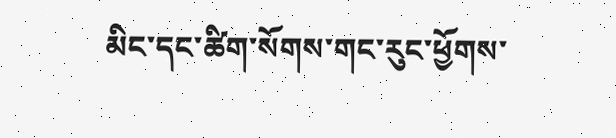མིང་དང་ཚིག་སོགས་གང་རུང་ཕྱོགས་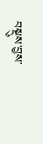བསྡུས་བྱས་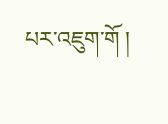པར་འཇུག་གོ །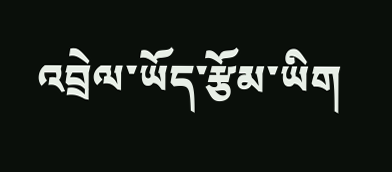འབྲེལ་ཡོད་རྩོམ་ཡིག